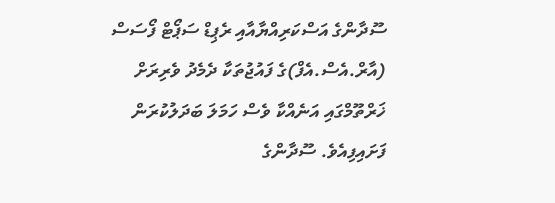ސޫދާންގެ އަސްކަރިއްޔާއާއި ރެޕިޑް ސަޕޯޓް ފޯސަސް (އާރް.އެސް.އެފް)ގެ ފައުޖުތަކާ ދެމެދު ވެރިރަށް ޚަރްތޫމްގައި އަނެއްކާ ވެސް ހަމަލަ ބަދަލުކުރަން ފަށައިފިއެވެ. ސޫދާންގެ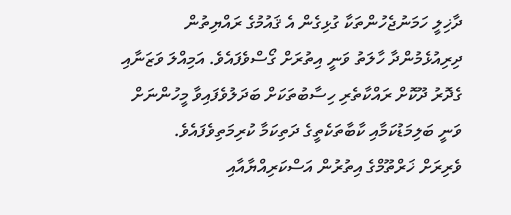ދާޚިލީ ހަމަނުޖެހުންތަކާ ގުޅިގެން އެ ޤައުމުގެ ރައްޔިތުން ދިރިއުޅެމުންދާ ހާލަތު ވަނީ އިތުރަށް ގޯސްވެފައެވެ. އަމިއްލަ ވަޒަނާއި ގެދޮރު ދޫކޮށް ރައްކާތެރި ހިސާބުތަކަށް ބަދަލުވެފައިވާ މީހުންނަށް ވަނީ ބަލިމަޑުކަމާއި ކާބާތަކެތީގެ ދަތިކަމާ ކުރިމަތިވެފައެވެ.
ވެރިރަށް ޚަރްތޫމްގެ އިތުރުން އަސްކަރިއްޔާއާއި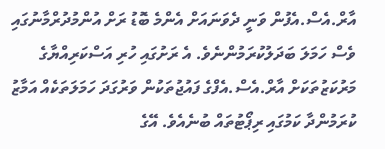އާރް.އެސް.އެފުން ވަނީ ދެވަނައަށް އެންމެ ބޮޑު ރަށް އުންމުދުރްމާނުގައި ވެސް ހަމަލަ ބަދަލުކުރަމުންނެވެ. އެ ރަށުގައި ހުރި އަސްކަރިއްޔާގެ މަރުކަޒުތަކަށް އާރް.އެސް.އެފްގެ ފައުޖުތަކުން ވަރުގަދަ ހަމަލަތަކެއް އަމާޒު ކުރަމުންދާ ކަމުގައި ރިޕޯޓުތައް ބުނެއެވެ. އޭގެ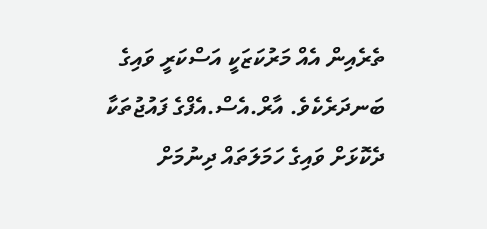ތެރެއިން އެއް މަރުކަޒަކީ އަސްކަރީ ވައިގެ ބަނދަރެކެވެ. އާރް.އެސް.އެފްގެ ފައުޖުތަކާ ދެކޮޅަށް ވައިގެ ހަމަލަތައް ދިނުމަށް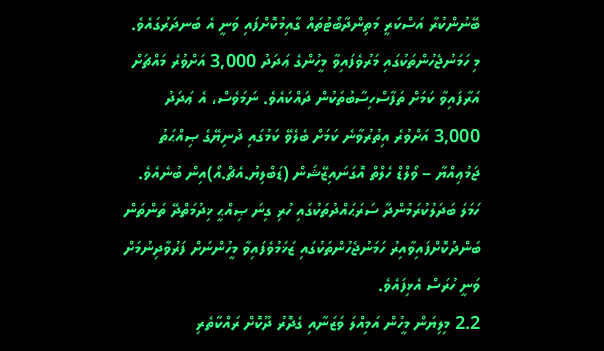ބޭނުންކުރާ އަސްކަރީ މަތިންދާބޯޓުތައް ގާއިމުކޮށްފައި ވަނީ އެ ބަނދަރުގައެވެ.
މި ހަމަނުޖެހުންތަކުގައި މަރުވެފައިވާ މީހުންގެ ޢަދަދު 3,000 އަށްވުރެ މައްޗަށް އަރާފައިވާ ކަމަށް ތަފާސްހިސާބުތަކުން ދައްކައެވެ. ނަމަވެސް، އެ ޢަދަދު 3,000 އަށްވުރެ އިތުރުވާނެ ކަމަށް ބެލެވޭ ކަމުގައި ދުނިޔޭގެ ޞިއްޙަތު ޖަމުޢިއްޔާ – ވޯލްޑް ހެލްތް އޮގަނައިޒޭޝަން (ޑަބްލިޔު.އެޗް.އޯ)އިން ބުނެއެވެ. ހަމަލަ ބަދަލުކުރަމުންދާ ސަރަޙައްދުތަކުގައި ހުރި ގިނަ ޞިއްޙީ ޚިދުމަތްދޭ ތަންތަން ބަންދުކޮށްފައިވާއިރު ހަމަނުޖެހުންތަކުގައި ޒަޚަމުވެފައިވާ މީހުންނަށް ފަރުވާދިނުމަށް ވަނީ ހުރަސް އެޅިފައެވެ.
2.2 މިލިޔަން މީހުން އަމިއްލަ ވަޒަނާއި ގެދޮރު ދޫކޮށް ރައްކާތެރި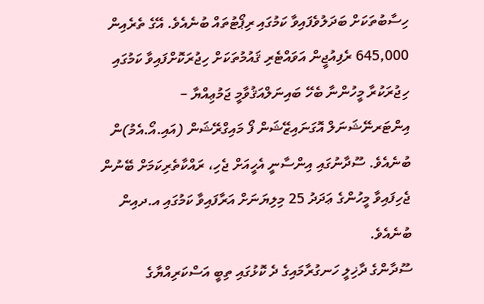ހިސާބުތަކަށް ބަދަލުވެފައިވާ ކަމުގައި ރިޕޯޓުތައް ބުނެއެވެ. އޭގެ ތެރެއިން 645,000 ރެފިއުޖީން އަވައްޓެރި ޤައުމުތަކަށް ހިޖުރަކޮށްފައިވާ ކަމުގައި ހިޖުރަކުރާ މީހުންނާ ބެހޭ ބައިނަލްއަޤުވާމީ ޖަމުޢިއްޔާ – އިންޓަރނޭޝަނަލް އޮގަނައިޒޭޝަން ފޯ މައިގްރޭޝަން (އައި.އޯ.އެމު)ން ބުނެއެވެ. ސޫދާނުގައި އިންސާނީ އެހީއަށް ޖެހި، ރައްކާތެރިކަމަށް ބޭނުން ޖެހިފައިވާ މީހުންގެ ޢަދަދު 25 މިލިޔަނަށް އަރާފައިވާ ކަމުގައި އ.ދއިން ބުނެއެވެ.
ސޫދާންގެ ދާޚިލީ ހަނގުރާމައިގެ ދެ ކޮޅުގައި ތިބީ އަސްކަރިއްޔާގެ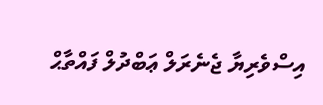އިސްވެރިޔާ ޖެނެރަލް ޢަބްދުލް ފައްތާޙް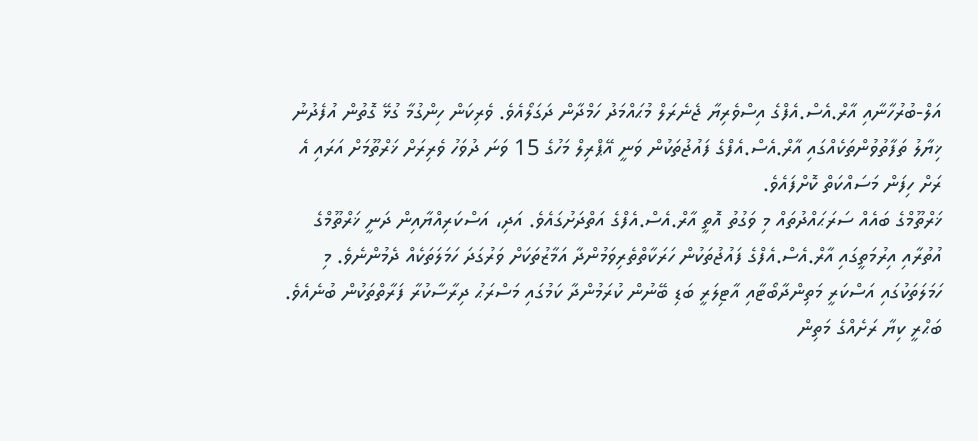އަލް-ބުރުހާނާއި އާރް.އެސް.އެފްގެ އިސްވެރިޔާ ޖެނެރަލް މުޙައްމަދު ހަމްދާން ދަގަލޯއެވެ. ވެރިކަން ހިންގުމާ ގުޅޭ ގޮތުން އުފެދުނު ޚިޔާލު ތަފާތުވުންތަކެއްގައި އާރް.އެސް.އެފްގެ ފައުޖުތަކުން ވަނީ އޭޕްރިލް މަހުގެ 15 ވަނަ ދުވަހު ވެރިރަށް ޚަރްތޫމަށް އަރައި އެ ރަށް ހިފަން މަސައްކަތް ކޮށްފައެވެ.
ޚަރްތޫމްގެ ބައެއް ސަރަޙައްދުތައް މި ވަގުތު އޮތީ އާރް.އެސް.އެފްގެ އަތްދަށުގައެވެ. އަދި، އަސްކަރިއްޔާއިން ދަނީ ޚަރްތޫމްގެ އުތުރާއި އިރުމަތީގައި އާރް.އެސް.އެފްގެ ފައުޖުތަކުން ހަރަކާތްތެރިވަމުންދާ އަމާޒުތަކަށް ވަރުގަދަ ހަމަލަތަކެއް ދެމުންނެވެ. މި ހަމަލަތަކުގައި އަސްކަރީ މަތިންދާބޯޓާއި އާޓިލަރީ ބަޑި ބޭނުން ކުރަމުންދާ ކަމުގައި މަސްރަޙު ދިރާސާކުރާ ފަރާތްތަކުން ބުނެއެވެ. ބަޙްރީ ކިޔާ ރަށެއްގެ މަތިން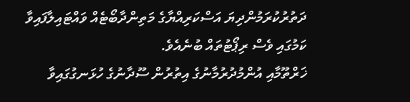ދަތުރުކުރަމުންދިޔަ އަސްކަރިއްޔާގެ މަތިންދާބޯޓެއް ވައްޓައިލާފައިވާ ކަމުގައި ވެސް ރިޕޯޓުތައް ބުނެއެވެ.
ޚަރްތޫމާއި އުންމުދުރުމާނުގެ އިތުރުން ސޫދާނުގެ ހުޅަނގުގައިވާ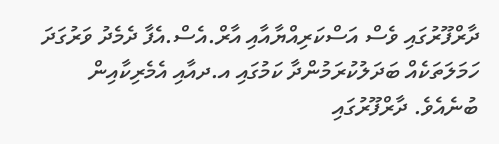ދާރްފޫރުގައި ވެސް އަސްކަރިއްޔާއާއި އާރް.އެސް.އެފާ ދެމެދު ވަރުގަދަ ހަމަލަތަކެއް ބަދަލުކުރަމުންދާ ކަމުގައި އ.ދއާއި އެމެރިކާއިން ބުނެއެވެ. ދާރްފޫރުގައި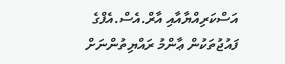އަސްކަރިއްޔާއާއި އާރް.އެސް.އެފްގެ ފައުޖުތަކުން ޢާންމު ރައްޔިތުންނަށް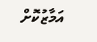އަމާޒުކޮށް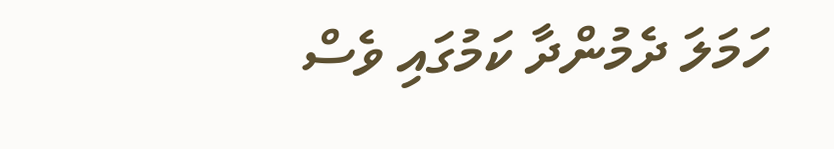ހަމަލަ ދެމުންދާ ކަމުގައި ވެސް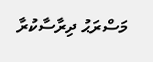މަސްރަޙު ދިރާސާކުރާ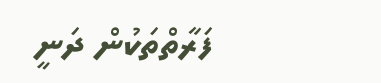ފަރާތްތަކުން ދަނީ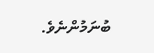ބުނަމުންނެވެ.